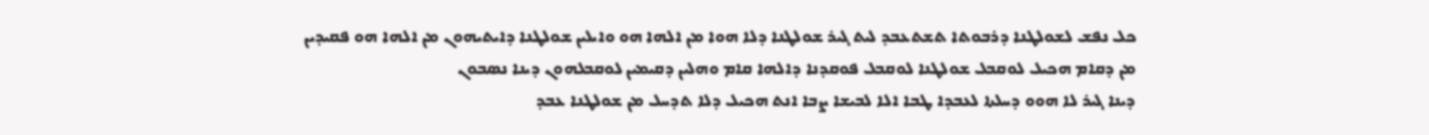ܟܠ ܢܦܫ ܠܫܘܠܛܢܐ ܕܪܒܘܬܐ ܬܫܬܥܒܕ ܠܝܬ ܓܝܪ ܫܘܠܛܢܐ ܕܠܐ ܗܘܐ ܡܢ ܐܠܗܐ ܗܘ ܘܐܝܠܝܢ ܫܘܠܛܢܐ ܕܐܝܬܝܗܘܢ ܡܢ ܐܠܗܐ ܗܘ ܦܩܝܕܝܢ
ܡܢ ܕܩܐܡ ܗܟܝܠ ܠܘܩܒܠ ܫܘܠܛܢܐ ܠܘܩܒܠ ܦܘܩܕܢܐ ܕܐܠܗܐ ܩܐܡ ܘܗܠܝܢ ܕܩܝܡܝܢ ܠܘܩܒܠܗܘܢ ܕܝܢܐ ܢܤܒܘܢ
ܕܝܢܐ ܓܝܪ ܠܐ ܗܘܘ ܕܚܠܬܐ ܠܥܒܕܐ ܛܒܐ ܐܠܐ ܠܒܝܫܐ ܨܒܐ ܐܢܬ ܗܟܝܠ ܕܠܐ ܬܕܚܠ ܡܢ ܫܘܠܛܢܐ ܥܒܕ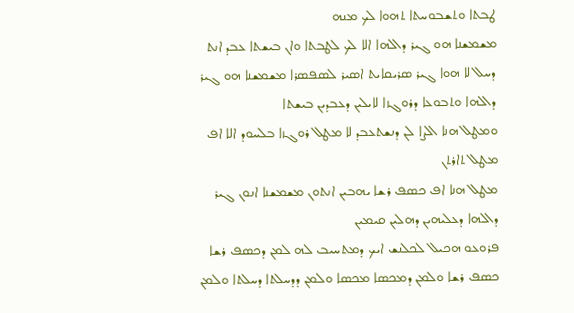ܛܒܬܐ ܘܬܫܒܘܚܬܐ ܬܗܘܐ ܠܟ ܡܢܗ
ܡܫܡܫܢܐ ܗܘ ܓܝܪ ܕܐܠܗܐ ܐܠܐ ܠܟ ܠܛܒܬܐ ܘܐܢ ܒܝܫܬܐ ܥܒܕ ܐܢܬ ܕܚܠ ܠܐ ܗܘܐ ܓܝܪ ܤܪܝܩܐܝܬ ܐܤܝܪ ܠܤܦܤܪܐ ܡܫܡܫܢܐ ܗܘ ܓܝܪ ܕܐܠܗܐ ܘܬܒܘܥܐ ܕܪܘܓܙܐ ܠܐܝܠܝܢ ܕܥܒܕܝܢ ܒܝܫܬܐ
ܘܡܛܠ ܗܢܐ ܐܠܨܐ ܠܢ ܕܢܫܬܥܒܕ ܠܐ ܡܛܠ ܪܘܓܙܐ ܒܠܚܘܕ ܐܠܐ ܐܦ ܡܛܠ ܬܐܪܬܢ
ܡܛܠ ܗܢܐ ܐܦ ܟܤܦ ܪܫܐ ܝܗܒܝܢ ܐܢܬܘܢ ܡܫܡܫܢܐ ܐܢܘܢ ܓܝܪ ܕܐܠܗܐ ܕܥܠܝܗܝܢ ܕܗܠܝܢ ܩܝܡܝܢ
ܦܪܘܥܘ ܗܟܝܠ ܠܟܠܢܫ ܐܝܟ ܕܡܬܚܝܒ ܠܗ ܠܡܢ ܕܟܤܦ ܪܫܐ ܟܤܦ ܪܫܐ ܘܠܡܢ ܕܡܟܤܐ ܡܟܤܐ ܘܠܡܢ ܕܕܚܠܬܐ ܕܚܠܬܐ ܘܠܡܢ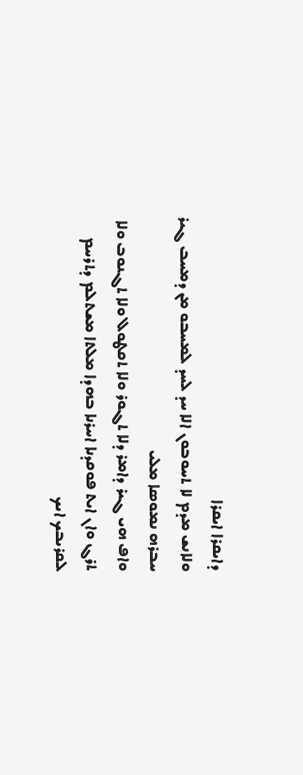ܕܐܝܩܪܐ ܐܝܩܪܐ
ܘܠܐܢܫ ܡܕܡ ܠܐ ܬܚܘܒܘܢ ܐܠܐ ܚܕ ܠܚܕ ܠܡܚܒܘ ܡܢ ܕܡܚܒ ܓܝܪ ܚܒܪܗ ܢܡܘܤܐ ܡܠܝ
ܘܐܦ ܗܝ ܓܝܪ ܕܐܡܪ ܕܠܐ ܬܓܘܪ ܘܠܐ ܬܩܛܘܠ ܘܠܐ ܬܓܢܘܒ ܘܠܐ ܬܪܓ ܘܐܢ ܐܝܬ ܦܘܩܕܢܐ ܐܚܪܢܐ ܒܗܕܐ ܡܠܬܐ ܡܫܬܠܡ ܕܬܪܚܡ ܠܩܪܝܒܟ ܐܝܟ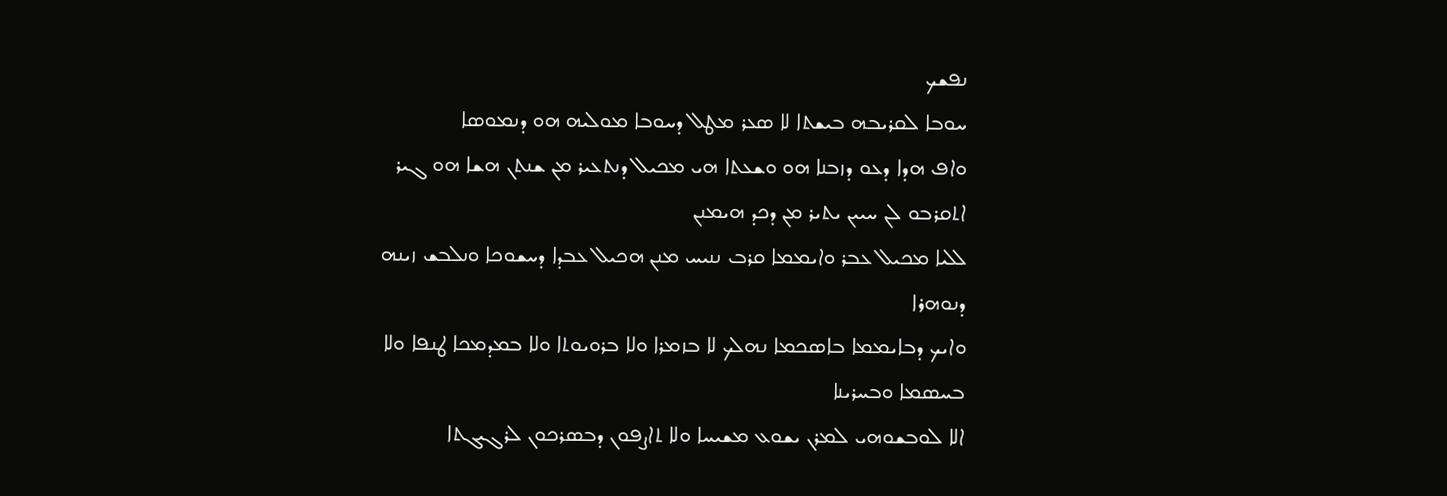ܢܦܫܟ
ܚܘܒܐ ܠܩܪܝܒܗ ܒܝܫܬܐ ܠܐ ܤܥܪ ܡܛܠ ܕܚܘܒܐ ܡܘܠܝܗ ܗܘ ܕܢܡܘܤܐ
ܘܐܦ ܗܕܐ ܕܥܘ ܕܙܒܢܐ ܗܘ ܘܫܥܬܐ ܗܝ ܡܟܝܠ ܕܢܬܥܝܪ ܡܢ ܫܢܬܢ ܗܫܐ ܗܘ ܓܝܪ ܐܬܩܪܒܘ ܠܢ ܚܝܝܢ ܝܬܝܪ ܡܢ ܕܟܕ ܗܝܡܢܢ
ܠܠܝܐ ܡܟܝܠ ܥܒܪ ܘܐܝܡܡܐ ܩܪܒ ܢܢܝܚ ܡܢܢ ܗܟܝܠ ܥܒܕܐ ܕܚܫܘܟܐ ܘܢܠܒܫ ܙܝܢܗ ܕܢܘܗܪܐ
ܘܐܝܟ ܕܒܐܝܡܡܐ ܒܐܤܟܡܐ ܢܗܠܟ ܠܐ ܒܙܡܪܐ ܘܠܐ ܒܪܘܝܘܬܐ ܘܠܐ ܒܡܕܡܟܐ ܛܢܦܐ ܘܠܐ ܒܚܤܡܐ ܘܒܚܪܝܢܐ
ܐܠܐ ܠܘܒܫܘܗܝ ܠܡܪܢ ܝܫܘܥ ܡܫܝܚܐ ܘܠܐ ܬܐܨܦܘܢ ܕܒܤܪܟܘܢ ܠܪܓܝܓܬܐ